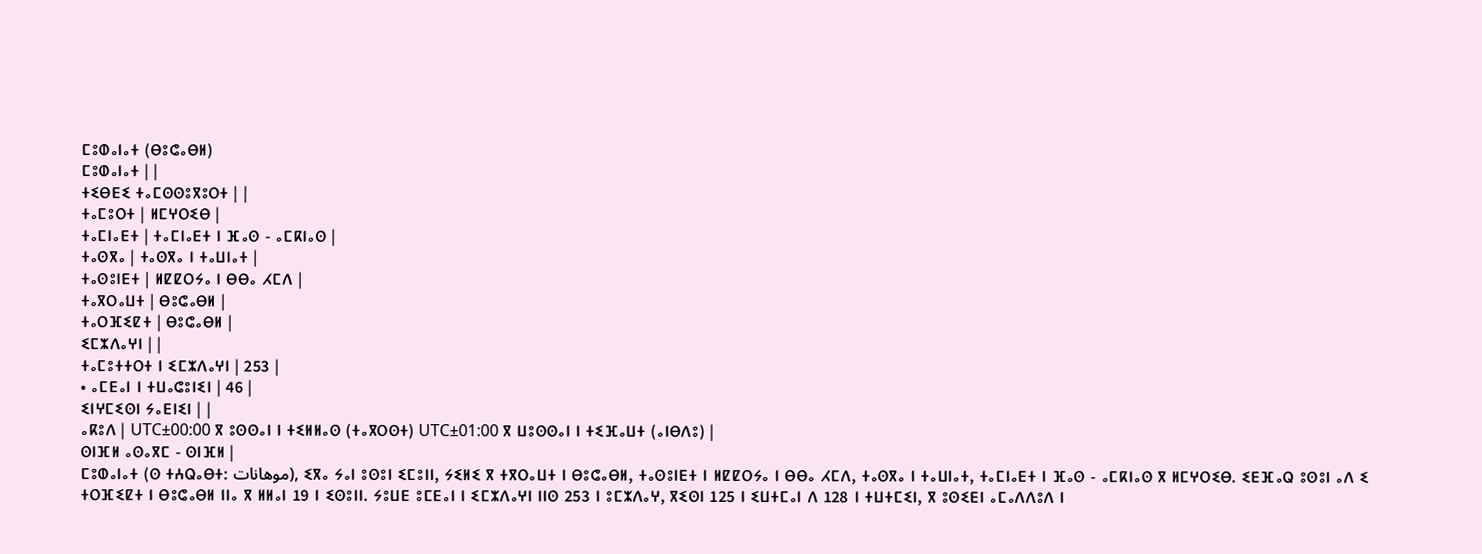ⵎⵓⵀⴰⵏⴰⵜ (ⴱⵓⵛⴰⴱⵍ)
ⵎⵓⵀⴰⵏⴰⵜ | |
ⵜⵉⴱⴹⵉ ⵜⴰⵎⵙⵙⵓⴳⵓⵔⵜ | |
ⵜⴰⵎⵓⵔⵜ | ⵍⵎⵖⵔⵉⴱ |
ⵜⴰⵎⵏⴰⴹⵜ | ⵜⴰⵎⵏⴰⴹⵜ ⵏ ⴼⴰⵙ - ⴰⵎⴽⵏⴰⵙ |
ⵜⴰⵙⴳⴰ | ⵜⴰⵙⴳⴰ ⵏ ⵜⴰⵡⵏⴰⵜ |
ⵜⴰⵙⵓⵏⴹⵜ | ⵍⵇⵇⵔⵢⴰ ⵏ ⴱⴱⴰ ⵃⵎⴷ |
ⵜⴰⴳⵔⴰⵡⵜ | ⴱⵓⵛⴰⴱⵍ |
ⵜⴰⵔⴼⵉⵇⵜ | ⴱⵓⵛⴰⴱⵍ |
ⵉⵎⵣⴷⴰⵖⵏ | |
ⵜⴰⵎⵓⵜⵜⵔⵜ ⵏ ⵉⵎⵣⴷⴰⵖⵏ | 253 |
• ⴰⵎⴹⴰⵏ ⵏ ⵜⵡⴰⵛⵓⵏⵉⵏ | 46 |
ⵉⵏⵖⵎⵉⵙⵏ ⵢⴰⴹⵏⵉⵏ | |
ⴰⴽⵓⴷ | UTC±00:00 ⴳ ⵓⵙⵙⴰⵏ ⵏ ⵜⵉⵍⵍⴰⵙ (ⵜⴰⴳⵔⵙⵜ) UTC±01:00 ⴳ ⵡⵓⵙⵙⴰⵏ ⵏ ⵜⵉⴼⴰⵡⵜ (ⴰⵏⴱⴷⵓ) |
ⵙⵏⴼⵍ ⴰⵙⴰⴳⵎ - ⵙⵏⴼⵍ |
ⵎⵓⵀⴰⵏⴰⵜ (ⵙ ⵜⵄⵕⴰⴱⵜ: موهانات), ⵉⴳⴰ ⵢⴰⵏ ⵓⵙⵓⵏ ⵉⵎⵓⵏⵏ, ⵢⵉⵍⵉ ⴳ ⵜⴳⵔⴰⵡⵜ ⵏ ⴱⵓⵛⴰⴱⵍ, ⵜⴰⵙⵓⵏⴹⵜ ⵏ ⵍⵇⵇⵔⵢⴰ ⵏ ⴱⴱⴰ ⵃⵎⴷ, ⵜⴰⵙⴳⴰ ⵏ ⵜⴰⵡⵏⴰⵜ, ⵜⴰⵎⵏⴰⴹⵜ ⵏ ⴼⴰⵙ - ⴰⵎⴽⵏⴰⵙ ⴳ ⵍⵎⵖⵔⵉⴱ. ⵉⴹⴼⴰⵕ ⵓⵙⵓⵏ ⴰⴷ ⵉ ⵜⵔⴼⵉⵇⵜ ⵏ ⴱⵓⵛⴰⴱⵍ ⵏⵏⴰ ⴳ ⵍⵍⴰⵏ 19 ⵏ ⵉⵙⵓⵏⵏ. ⵢⵓⵡⴹ ⵓⵎⴹⴰⵏ ⵏ ⵉⵎⵣⴷⴰⵖⵏ ⵏⵏⵙ 253 ⵏ ⵓⵎⵣⴷⴰⵖ, ⴳⵉⵙⵏ 125 ⵏ ⵉⵡⵜⵎⴰⵏ ⴷ 128 ⵏ ⵜⵡⵜⵎⵉⵏ, ⴳ ⵓⵙⵉⴹⵏ ⴰⵎⴰⴷⴷⵓⴷ ⵏ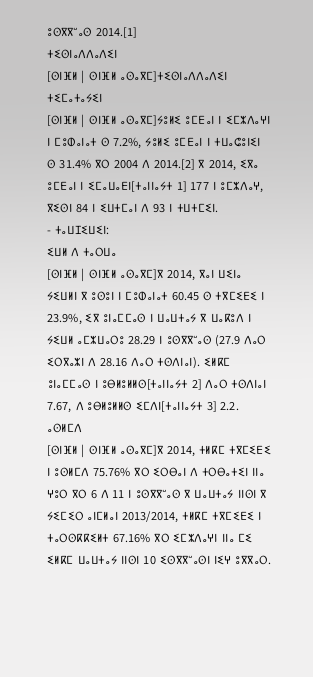ⵓⵙⴳⴳⵯⴰⵙ 2014.[1]
ⵜⵉⵙⵏⴰⴷⴷⴰⴷⵉⵏ
[ⵙⵏⴼⵍ | ⵙⵏⴼⵍ ⴰⵙⴰⴳⵎ]ⵜⵉⵙⵏⴰⴷⴷⴰⴷⵉⵏ ⵜⵉⵎⴰⵜⴰⵢⵉⵏ
[ⵙⵏⴼⵍ | ⵙⵏⴼⵍ ⴰⵙⴰⴳⵎ]ⵢⵓⵍⵉ ⵓⵎⴹⴰⵏ ⵏ ⵉⵎⵣⴷⴰⵖⵏ ⵏ ⵎⵓⵀⴰⵏⴰⵜ ⵙ 7.2%, ⵢⵓⵍⵉ ⵓⵎⴹⴰⵏ ⵏ ⵜⵡⴰⵛⵓⵏⵉⵏ ⵙ 31.4% ⴳⵔ 2004 ⴷ 2014.[2] ⴳ 2014, ⵉⴳⴰ ⵓⵎⴹⴰⵏ ⵏ ⵉⵎⴰⵡⴰⴹⵏ[ⵜⴰⵏⵏⴰⵢⵜ 1] 177 ⵏ ⵓⵎⵣⴷⴰⵖ, ⴳⵉⵙⵏ 84 ⵏ ⵉⵡⵜⵎⴰⵏ ⴷ 93 ⵏ ⵜⵡⵜⵎⵉⵏ.
- ⵜⴰⵡⵊⵉⵡⵉⵏ:
ⵉⵡⵍ ⴷ ⵜⴰⵔⵡⴰ
[ⵙⵏⴼⵍ | ⵙⵏⴼⵍ ⴰⵙⴰⴳⵎ]ⴳ 2014, ⴳⴰⵏ ⵡⵉⵏⴰ ⵢⵉⵡⵍⵏ ⴳ ⵓⵙⵓⵏ ⵏ ⵎⵓⵀⴰⵏⴰⵜ 60.45 ⵙ ⵜⴳⵎⵉⴹⵉ ⵏ 23.9%, ⵉⴳ ⵓⵏⴰⵎⵎⴰⵙ ⵏ ⵡⴰⵡⵜⴰⵢ ⴳ ⵡⴰⴽⵓⴷ ⵏ ⵢⵉⵡⵍ ⴰⵎⵣⵡⴰⵔⵓ 28.29 ⵏ ⵓⵙⴳⴳⵯⴰⵙ (27.9 ⴷⴰⵔ ⵉⵔⴳⴰⵣⵏ ⴷ 28.16 ⴷⴰⵔ ⵜⵙⴷⵏⴰⵏ). ⵉⵍⴽⵎ ⵓⵏⴰⵎⵎⴰⵙ ⵏ ⵓⴱⵍⵓⵍⵍⵙ[ⵜⴰⵏⵏⴰⵢⵜ 2] ⴷⴰⵔ ⵜⵙⴷⵏⴰⵏ 7.67, ⴷ ⵓⴱⵍⵓⵍⵍⵙ ⵉⵎⴷⵏ[ⵜⴰⵏⵏⴰⵢⵜ 3] 2.2.
ⴰⵙⵍⵎⴷ
[ⵙⵏⴼⵍ | ⵙⵏⴼⵍ ⴰⵙⴰⴳⵎ]ⴳ 2014, ⵜⵍⴽⵎ ⵜⴳⵎⵉⴹⵉ ⵏ ⵓⵙⵍⵎⴷ 75.76% ⴳⵔ ⵉⵔⴱⴰⵏ ⴷ ⵜⵔⴱⴰⵜⵉⵏ ⵏⵏⴰ ⵖⵓⵔ ⴳⵔ 6 ⴷ 11 ⵏ ⵓⵙⴳⴳⵯⴰⵙ ⴳ ⵡⴰⵡⵜⴰⵢ ⵏⵏⵙⵏ ⴳ ⵢⵉⵎⵉⵔ ⴰⵏⵎⵍⴰⵏ 2013/2014, ⵜⵍⴽⵎ ⵜⴳⵎⵉⴹⵉ ⵏ ⵜⴰⵔⵙⴽⴽⵉⵍⵜ 67.16% ⴳⵔ ⵉⵎⵣⴷⴰⵖⵏ ⵏⵏⴰ ⵎⵉ ⵉⵍⴽⵎ ⵡⴰⵡⵜⴰⵢ ⵏⵏⵙⵏ 10 ⵉⵙⴳⴳⵯⴰⵙⵏ ⵏⵉⵖ ⵓⴳⴳⴰⵔ.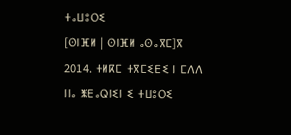ⵜⴰⵡⵓⵔⵉ
[ⵙⵏⴼⵍ | ⵙⵏⴼⵍ ⴰⵙⴰⴳⵎ]ⴳ 2014. ⵜⵍⴽⵎ ⵜⴳⵎⵉⴹⵉ ⵏ ⵎⴷⴷ ⵏⵏⴰ ⵥⴹⴰⵕⵏⵉⵏ ⵉ ⵜⵡⵓⵔⵉ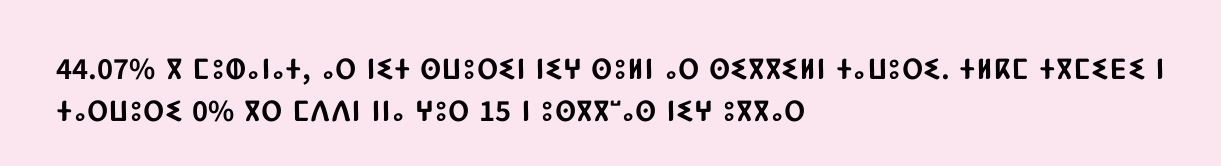44.07% ⴳ ⵎⵓⵀⴰⵏⴰⵜ, ⴰⵔ ⵏⵉⵜ ⵙⵡⵓⵔⵉⵏ ⵏⵉⵖ ⵙⵓⵍⵏ ⴰⵔ ⵙⵉⴳⴳⵉⵍⵏ ⵜⴰⵡⵓⵔⵉ. ⵜⵍⴽⵎ ⵜⴳⵎⵉⴹⵉ ⵏ ⵜⴰⵔⵡⵓⵔⵉ 0% ⴳⵔ ⵎⴷⴷⵏ ⵏⵏⴰ ⵖⵓⵔ 15 ⵏ ⵓⵙⴳⴳⵯⴰⵙ ⵏⵉⵖ ⵓⴳⴳⴰⵔ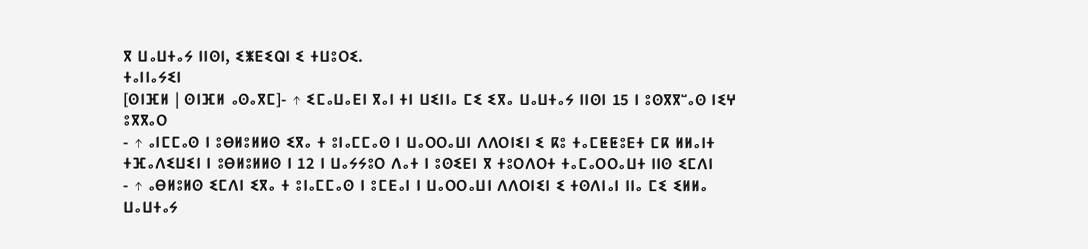ⴳ ⵡⴰⵡⵜⴰⵢ ⵏⵏⵙⵏ, ⵉⵥⴹⵉⵕⵏ ⵉ ⵜⵡⵓⵔⵉ.
ⵜⴰⵏⵏⴰⵢⵉⵏ
[ⵙⵏⴼⵍ | ⵙⵏⴼⵍ ⴰⵙⴰⴳⵎ]- ↑ ⵉⵎⴰⵡⴰⴹⵏ ⴳⴰⵏ ⵜⵏ ⵡⵉⵏⵏⴰ ⵎⵉ ⵉⴳⴰ ⵡⴰⵡⵜⴰⵢ ⵏⵏⵙⵏ 15 ⵏ ⵓⵙⴳⴳⵯⴰⵙ ⵏⵉⵖ ⵓⴳⴳⴰⵔ
- ↑ ⴰⵏⵎⵎⴰⵙ ⵏ ⵓⴱⵍⵓⵍⵍⵙ ⵉⴳⴰ ⵜ ⵓⵏⴰⵎⵎⴰⵙ ⵏ ⵡⴰⵔⵔⴰⵡⵏ ⴷⴷⵔⵏⵉⵏ ⵉ ⴽⵓ ⵜⴰⵎⵟⵟⵓⴹⵜ ⵎⴽ ⵍⵍⴰⵏⵜ ⵜⴼⴰⴷⵉⵡⵉⵏ ⵏ ⵓⴱⵍⵓⵍⵍⵙ ⵏ 12 ⵏ ⵡⴰⵢⵢⵓⵔ ⴷⴰⵜ ⵏ ⵓⵙⵉⴹⵏ ⴳ ⵜⵓⵔⴷⵔⵜ ⵜⴰⵎⴰⵔⵔⴰⵡⵜ ⵏⵏⵙ ⵉⵎⴷⵏ
- ↑ ⴰⴱⵍⵓⵍⵙ ⵉⵎⴷⵏ ⵉⴳⴰ ⵜ ⵓⵏⴰⵎⵎⴰⵙ ⵏ ⵓⵎⴹⴰⵏ ⵏ ⵡⴰⵔⵔⴰⵡⵏ ⴷⴷⵔⵏⵉⵏ ⵉ ⵜⵙⴷⵏⴰⵏ ⵏⵏⴰ ⵎⵉ ⵉⵍⵍⴰ ⵡⴰⵡⵜⴰⵢ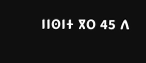ⵏⵏⵙⵏⵜ ⴳⵔ 45 ⴷ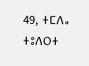49, ⵜⵎⴷⴰ ⵜⵓⴷⵔⵜ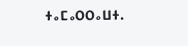ⵜⴰⵎⴰⵔⵔⴰⵡⵜ.